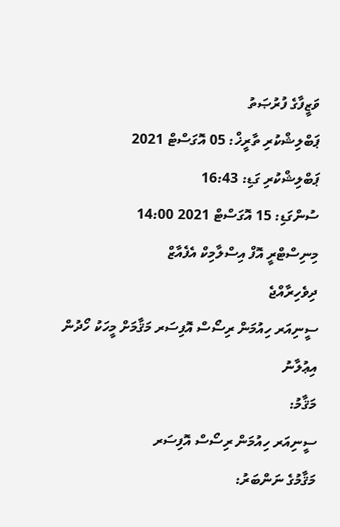ވަޒީފާގެ ފުރުޞަތު
ޕަބްލިޝްކުރި ތާރީޚް: 05 އޮގަސްޓް 2021
ޕަބްލިޝްކުރި ގަޑި: 16:43
ސުންގަޑި: 15 އޮގަސްޓް 2021 14:00
މިނިސްޓްރީ އޮފް އިސްލާމިކް އެފެއާޒް
ދިވެހިރާއްޖެ
ސީނިއަރ ހިއުމަން ރިސޯސް އޮފިސަރ މަޤާމަށް މީހަކު ހޯދުން
އިޢުލާނު
މަޤާމު:
ސީނިއަރ ހިއުމަން ރިސޯސް އޮފިސަރ
މަޤާމުގެ ނަންބަރު: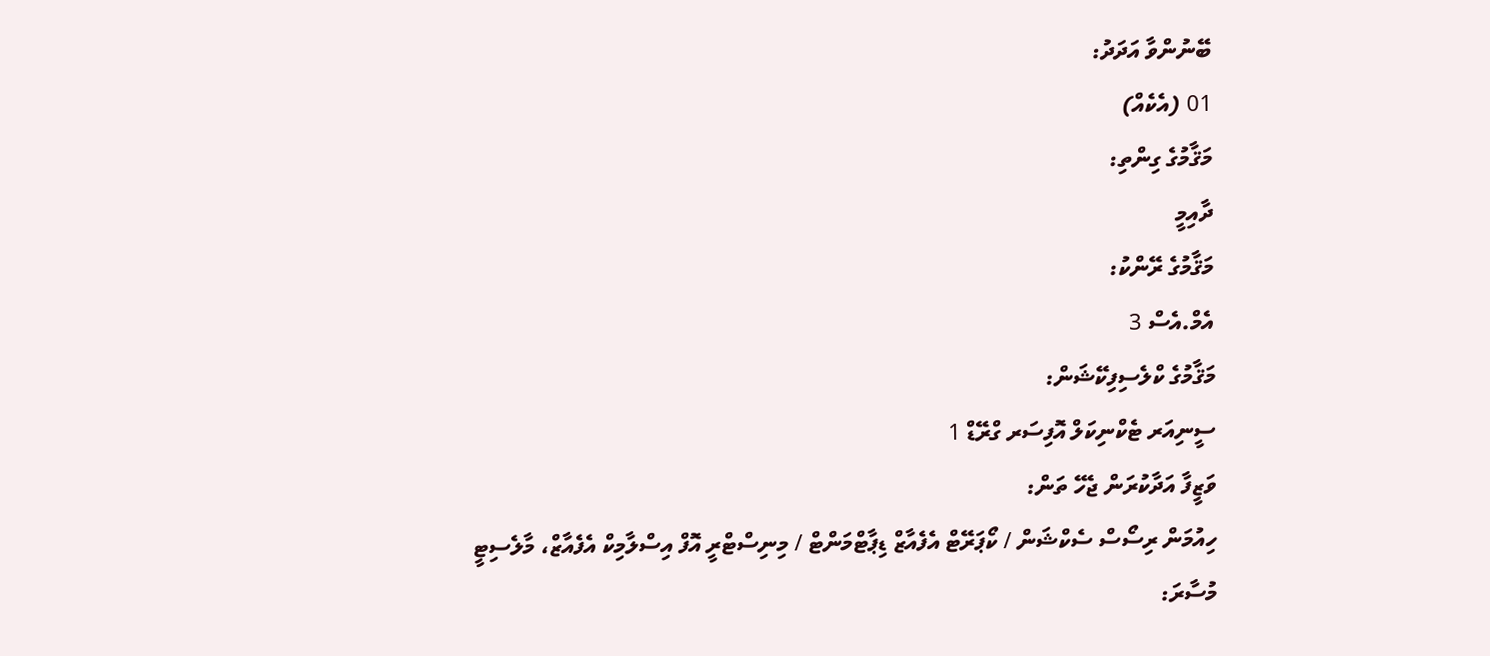ބޭނުންވާ އަދަދު:
01 (އެކެއް)
މަޤާމުގެ ގިންތި:
ދާއިމީ
މަޤާމުގެ ރޭންކު:
އެމް.އެސް 3
މަޤާމުގެ ކްލެސިފިކޭޝަން:
ސީނިއަރ ޓެކްނިކަލް އޮފިސަރ ގްރޭޑް 1
ވަޒީފާ އަދާކުރަން ޖެހޭ ތަން:
ހިއުމަން ރިސޯސް ސެކްޝަން / ކޯޕަރޭޓް އެފެއާޒް ޑިޕާޓްމަންޓް / މިނިސްޓްރީ އޮފް އިސްލާމިކް އެފެއާޒް، މާލެސިޓީ
މުސާރަ: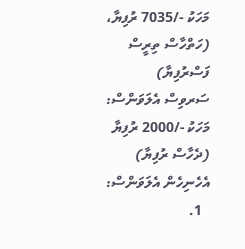މަހަކު -/7035 ރުފިޔާ، (ހަތްހާސް ތިރީސް ފަސްރުފިޔާ)
ސަރވިސް އެލަވަންސް:
މަހަކު -/2000 ރުފިޔާ  (ދެހާސް ރުފިޔާ)
އެހެނިހެން އެލަވަންސް:
  1.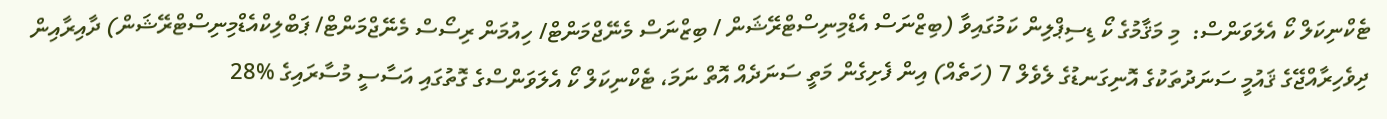ޓެކްނިކަލް ކޯ އެލަވަންސް:  މި މަޤާމުގެ ކޯ ޑިސިޕްލިން ކަމުގައިވާ (ބިޒްނަސް އެޑްމިނިސްޓްރޭޝަން / ބިޒްނަސް މެނޭޖްމަންޓް/ ހިއުމަން ރިސޯސް މެނޭޖްމަންޓް/ ޕަބްލިކްއެޑްމިނިސްޓްރޭޝަން) ދާއިރާއިން ދިވެހިރާއްޖޭގެ ޤައުމީ ސަނަދުތަކުގެ އޮނިގަނޑުގެ ލެވެލް 7 (ހަތެއް) އިން ފެށިގެން މަތީ ސަނަދެއް އޮތް ނަމަ، ޓެކްނިކަލް ކޯ އެލަވަންސްގެ ގޮތުގައި އަސާސީ މުސާރައިގެ %28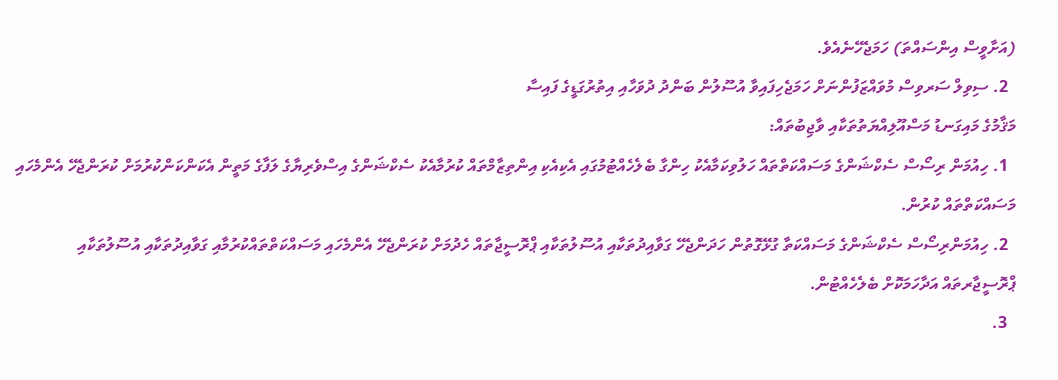(އަށާވީސް އިންސައްތަ) ހަމަޖެހޭނެއެވެ.
  2. ސިވިލް ސަރވިސް މުވައްޒަފުންނަށް ހަމަޖެހިފައިވާ އުސޫލުން ބަންދު ދުވަހާއި އިތުރުގަޑީގެ ފައިސާ
މަޤާމުގެ މައިގަނޑު މަސްއޫލިއްޔަތުތަކާއި ވާޖިބުތައް:
  1. ހިއުމަން ރިސޯސް ސެކްޝަންގެ މަސައްކަތްތައް ހަލުވިކަމާއެކު ހިންގާ ބެލެހެއްޓުމުގައި އެކިއެކި އިންތިޒާމްތައް ކުރުމާއެކު ސެކްޝަންގެ އިސްވެރިޔާގެ ލަފާގެ މަތީން އެކަންކަންކުރުމަށް ކުރަންޖެހޭ އެންމެހައި މަސައްކަތްތައް ކުރުން.
  2. ހިއުމަންރިސޯސް ސެކްޝަންގެ މަސައްކަތާ ގުޅޭގޮތުން ހަދަންޖެހޭ ގަވާއިދުތަކާއި އުސޫލުތަކާއި ޕްރޮސީޖާތައް ހެދުމަށް ކުރަންޖެހޭ އެންމެހައި މަސައްކަތްތައްކުރުމާއި ގަވާއިދުތަކާއި އުސޫލުތަކާއި ޕްރޮސީޖާރތައް އަދާހަމަކޮށް ބެލެހެއްޓުން.
  3.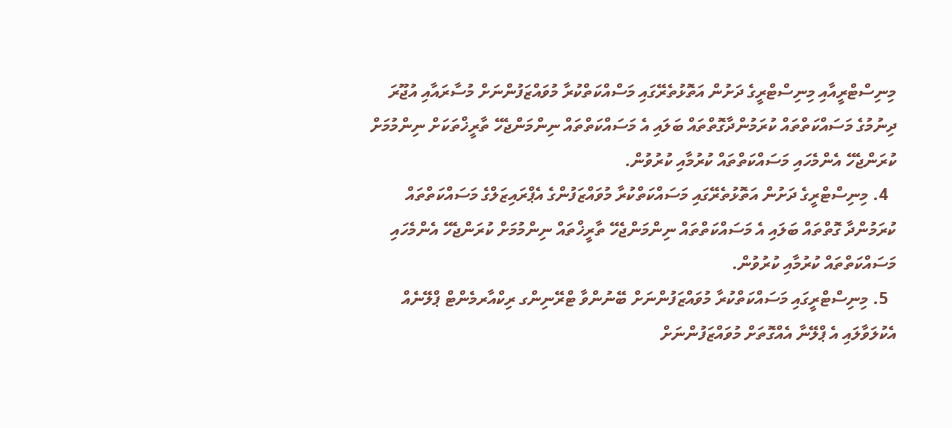މިނިސްޓްރީއާއި މިނިސްޓްރީގެ ދަށުން އަތޮޅުތެރޭގައި މަސްއްކަތްކުރާ މުވައްޒަފުންނަށް މުސާރައާއި އުޖޫރަ ދިނުމުގެ މަސައްކަތްތައް ކުރަމުންދާގޮތްތައް ބަލައި އެ މަސައްކަތްތައް ނިންމަންޖެހޭ ތާރީޚްތަކަށް ނިންމުމަށް ކުރަންޖެހޭ އެންމެހައި މަސައްކަތްތައް ކުރުމާއި ކުރުވުން.
  4. މިނިސްޓްރީގެ ދަށުން އަތޮޅުތެރޭގައި މަސައްކަތްކުރާ މުވައްޒަފުންގެ އެޕްރައިޒަލްގެ މަސައްކަތްތައް ކުރަމުންދާ ގޮތްތައް ބަލައި އެ މަސައްކަތްތައް ނިންމަންޖެހޭ ތާރީޚްތައް ނިންމުމަށް ކުރަންޖެހޭ އެންމެހައި މަސައްކަތްތައް ކުރުމާއި ކުރުވުން.
  5. މިނިސްޓްރީގައި މަސައްކަތްކުރާ މުވައްޒަފުންނަށް ބޭނުންވާ ޓްރޭނިންގ ރިކްއާރމެންޓް ޕްލޭނެއް އެކުލަވާލައި އެ ޕްލޭނާ އެއްގޮތަށް މުވައްޒަފުންނަށް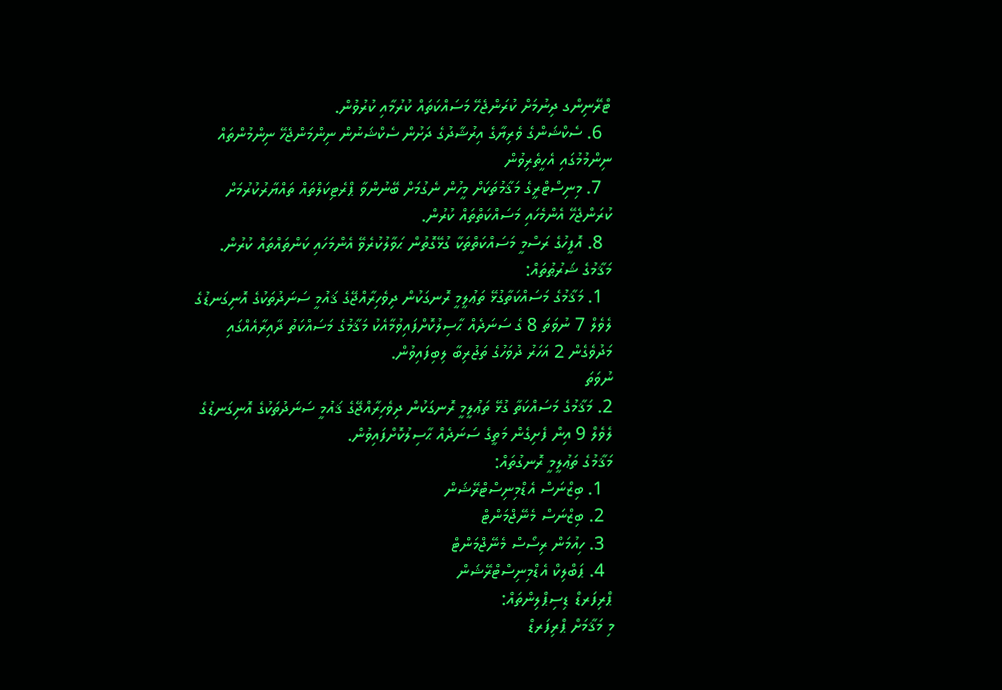ޓްރޭނިންގ ދިނުމަށް ކުރަންޖެހޭ މަސައްކަތައް ކުރުމާއި ކުރުވުން.
  6. ސެކްޝަންގެ ވެރިޔާގެ އިރުޝާދުގެ ދަށުން ސެކްޝަނުން ނިންމަންޖެހޭ ނިންމުންތައް ނިންމުމުގައި އެހީތެރިވުން
  7. މިނިސްޓްރީގެ މަޤާމުތަކަށް މީހުން ނެގުމަށް ބޭނުންވާ ޕްރެޓިކަލްތައް ތައްޔާރުކުރުމަށް ކުރަންޖެހޭ އެންމެހައި މަސައްކަތްތައް ކުރުން.
  8. އޮފީހުގެ ރަސްމީ މަސައްކަތްތަކާ ގުޅޭގޮތުން ޙަވާލުކުރެވޭ އެންމަހައި ކަންތައްތައް ކުރުން.
މަޤާމުގެ ޝަރުޠުތައް:
  1. މަޤާމުގެ މަސައްކަތާގުޅޭ ތަޢުލީމީ ރޮނގަކުން ދިވެހިރާއްޖޭގެ ޤައުމީ ސަނަދުތަކުގެ އޮނިގަނޑުގެ ލެވެލް 7 ނުވަތަ 8 ގެ ސަނަދެއް ޙާސިލުކޮށްފައިވުމާއެކު މަޤާމުގެ މަސައްކަތު ދާއިރާއެއްގައި މަދުވެގެން 2 އަހަރު ދުވަހުގެ ތަޖުރިބާ ލިބިފައިވުން.
ނުވަތަ
2. މަޤާމުގެ މަސައްކަތާ ގުޅޭ ތަޢުލީމީ ރޮނގަކުން ދިވެހިރާއްޖޭގެ ޤައުމީ ސަނަދުތަކުގެ އޮނިގަނޑުގެ ލެވެލް 9 އިން ފެށިގެން މަތީގެ ސަނަދެއް ޙާސިލުކޮށްފައިވުން.
މަޤާމުގެ ތަޢުލީމީ ރޮނގުތައް:
  1. ބިޒްނަސް އެޑްމިނިސްޓްރޭޝަން
  2. ބިޒްނަސް މެނޭޖްމަންޓް
  3. ހިއުމަން ރިސޯސް މެނޭޖްމަންޓް
  4. ޕަބްލިކް އެޑްމިނިސްޓްރޭޝަން
ޕްރިފަރޑް ޑިސިޕްލިންތައް:
މި މަޤާމަށް ޕްރިފަރޑް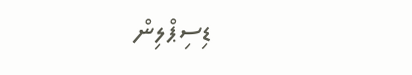ޑިސިޕްލިން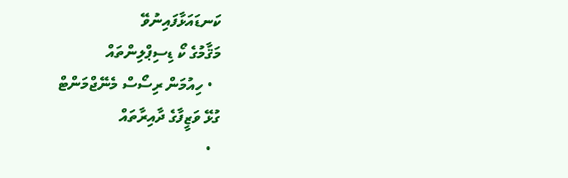ކަނޑައަޅާފައިނުވޭ
މަޤާމުގެ ކޯ ޑިސިޕްލިންތައް
  • ހިއުމަން ރިސޯސް މެނޭޖްމަންޓް
ގުޅޭ ވަޒީފާގެ ދާއިރާތައް
  •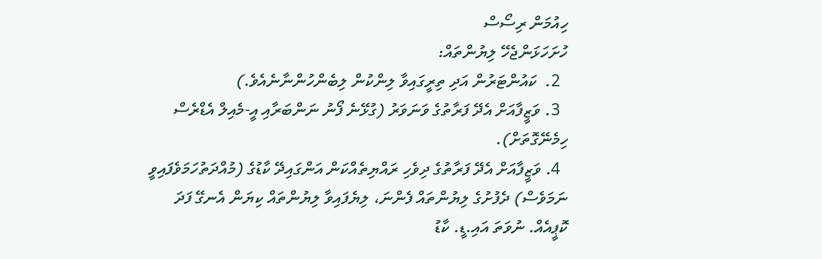ހިއުމަން ރިސޯސް
ހުށަހަޅަންޖެހޭ ލިޔުންތައް:
  2.  ކައުންޓަރުން އަދި ތިރީގައިވާ ލިންކުން ލިބެންހުންނާނެއެވެ.)
  3. ވަޒީފާއަށް އެދޭ ފަރާތުގެ ވަނަވަރު (ގުޅޭނެ ފޯނު ނަންބަރާއި އީ-މެއިލް އެޑްރެސް ހިމެނޭގޮތަށް).
  4. ވަޒީފާއަށް އެދޭ ފަރާތުގެ ދިވެހި ރައްޔިތެއްކަން އަންގައިދޭ ކާޑުގެ (މުއްދަތުހަމަވެފައިވީ ނަމަވެސް) ދެފުށުގެ ލިޔުންތައް ފެންނަ، ލިޔެފައިވާ ލިޔުންތައް ކިޔަން އެނގޭ ފަދަ ކޮޕީއެއް. ނުވަތަ އައި.ޑީ. ކާޑު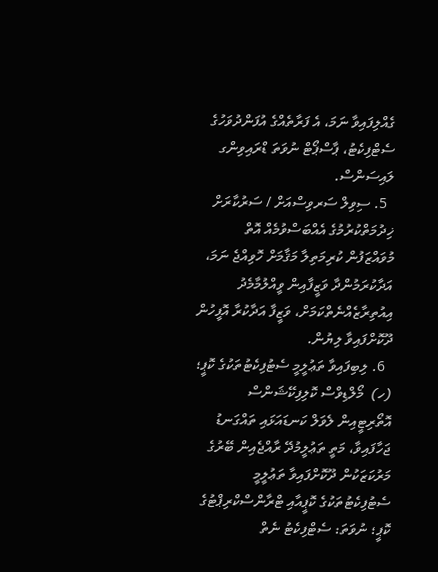ގެއްލިފައިވާ ނަމަ، އެ ފަރާތެއްގެ އުފަންދުވަހުގެ ސެޓްފިކެޓު، ޕާސްޕޯޓް ނުވަތަ ޑްރައިވިންގ ލައިސަންސް.
  5. ސިވިލް ސަރވިސްއަށް / ސަރުކާރަށް ޚިދުމަތްކުރުމުގެ އެއްބަސްވުމެއް އޮތް މުވައްޒަފުން ކުރިމަތިލާ މަޤާމަށް ހޮވިއްޖެ ނަމަ، އަދާކުރަމުންދާ ވަޒީފާއިން ވީއްލުމާމެދު އިއުތިރާޒެއްނެތްކަމަށް، ވަޒީފާ އަދާކުރާ އޮފީހުން ދޫކޮށްފައިވާ ލިޔުން.
  6. ލިބިފައިވާ ތަޢުލީމީ ސެޓުފިކެޓުތަކުގެ ކޮޕީ؛
(ހ)  މޯލްޑިވްސް ކޮލިފިކޭޝަންސް އޮތޯރިޓީއިން ލެވަލް ކަނޑައަޅައި ތައްގަނޑު ޖަހާފައިވާ، މަތީ ތަޢުލީމުދޭ ރާއްޖެއިން ބޭރުގެ މަރުކަޒަކުން ދޫކޮށްފައިވާ ތަޢުލީމީ ސެޓުފިކެޓުތަކުގެ ކޮޕީއާއި ޓްރާންސްކްރިޕްޓުގެ ކޮޕީ؛ ނުވަތަ: ސެޓްފިކެޓު ނެތް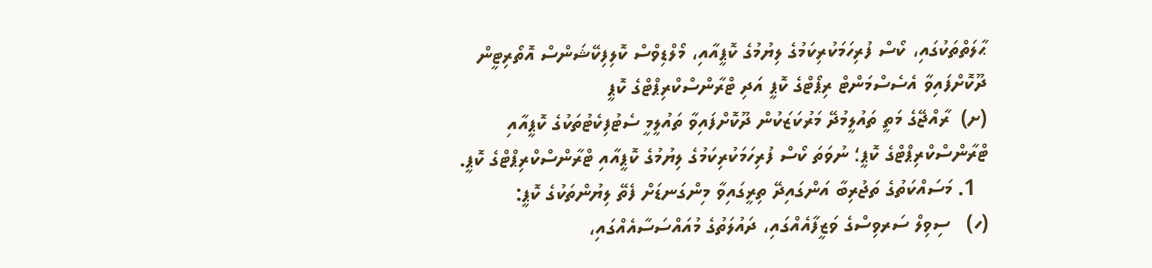ޙާލަތްތަކުގައި، ކޯސް ފުރިހަމަކުރިކަމުގެ ލިޔުމުގެ ކޮޕީއާއި، މޯލްޑިވްސް ކޮލިފިކޭޝަންސް އޮތޯރިޓީން ދޫކޮށްފައިވާ އެސެސްމަންޓް ރިޕޯޓްގެ ކޮޕީ އަދި ޓްރާންސްކްރިޕްޓްގެ ކޮޕީ
(ށ)  ރާއްޖޭގެ މަތީ ތައުލީމުދޭ މަރުކަޒަކުން ދޫކޮށްފައިވާ ތައުލީމީ ސެޓުފިކެޓުތަކުގެ ކޮޕީއާއި ޓްރާންސްކްރިޕްޓްގެ ކޮޕީ؛ ނުވަތަ ކޯސް ފުރިހަމަކުރިކަމުގެ ލިޔުމުގެ ކޮޕީއާއި ޓްރާންސްކްރިޕްޓްގެ ކޮޕީ.
  1. މަސައްކަތުގެ ތަޖުރިބާ އަންގައިދޭ ތިރީގައިވާ މިންގަނޑަށް ފެތޭ ލިޔުންތަކުގެ ކޮޕީ:
(ހ)   ސިވިލް ސަރވިސްގެ ވަޒީފާއެއްގައި، ދައުލަތުގެ މުއައްސަސާއެއްގައި،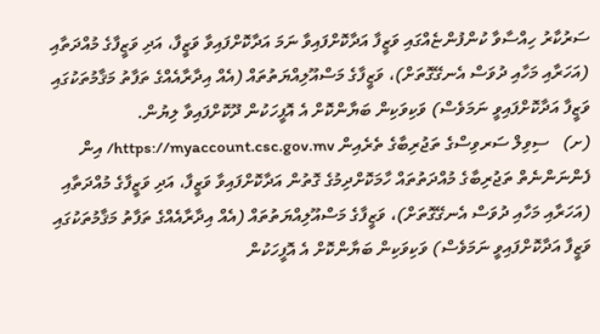ސަރުކާރު ހިއްސާވާ ކުންފުންޏެއްގައި ވަޒީފާ އަދާކޮށްފައިވާ ނަމަ އަދާކޮށްފައިވާ ވަޒީފާ، އަދި ވަޒީފާގެ މުއްދަތާއި (އަހަރާއި މަހާއި ދުވަސް އެނގޭގޮތަށް)، ވަޒީފާގެ މަސްއޫލިއްޔަތުތައް (އެއް އިދާރާއެއްގެ ތަފާތު މަޤާމުތަކުގައި ވަޒީފާ އަދާކޮށްފައިވީ ނަމަވެސް) ވަކިވަކިން ބަޔާންކޮށް އެ އޮފީހަކުން ދޫކޮށްފައިވާ ލިޔުން.
(ށ)   ސިވިލް ސަރވިސްގެ ތަޖުރިބާގެ ތެރެއިން https://myaccount.csc.gov.mv/ އިން ފެންނަންނެތް ތަޖުރިބާގެ މުއްދަތުތައް ހާމަކޮށްދިމުގެ ގޮތުން އަދާކޮށްފައިވާ ވަޒީފާ، އަދި ވަޒީފާގެ މުއްދަތާއި (އަހަރާއި މަހާއި ދުވަސް އެނގޭގޮތަށް)، ވަޒީފާގެ މަސްއޫލިއްޔަތުތައް (އެއް އިދާރާއެއްގެ ތަފާތު މަޤާމުތަކުގައި ވަޒީފާ އަދާކޮށްފައިވީ ނަމަވެސް) ވަކިވަކިން ބަޔާންކޮށް އެ އޮފީހަކުން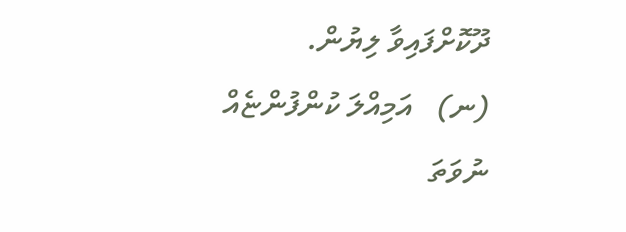ދޫކޮށްފައިވާ ލިޔުން.
(ނ)   އަމިއްލަ ކުންފުންޏެއް ނުވަތަ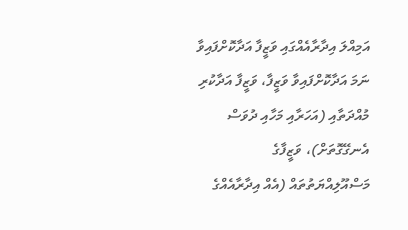އަމިއްލަ އިދާރާއެއްގައި ވަޒީފާ އަދާކޮށްފައިވާ ނަމަ އަދާކޮށްފައިވާ ވަޒީފާ، ވަޒީފާ އަދާކުރި މުއްދަތާއި (އަހަރާއި މަހާއި ދުވަސް އެނގޭގޮތަށް)، ވަޒީފާގެ މަސްއޫލިއްޔަތުތައް (އެއް އިދާރާއެއްގެ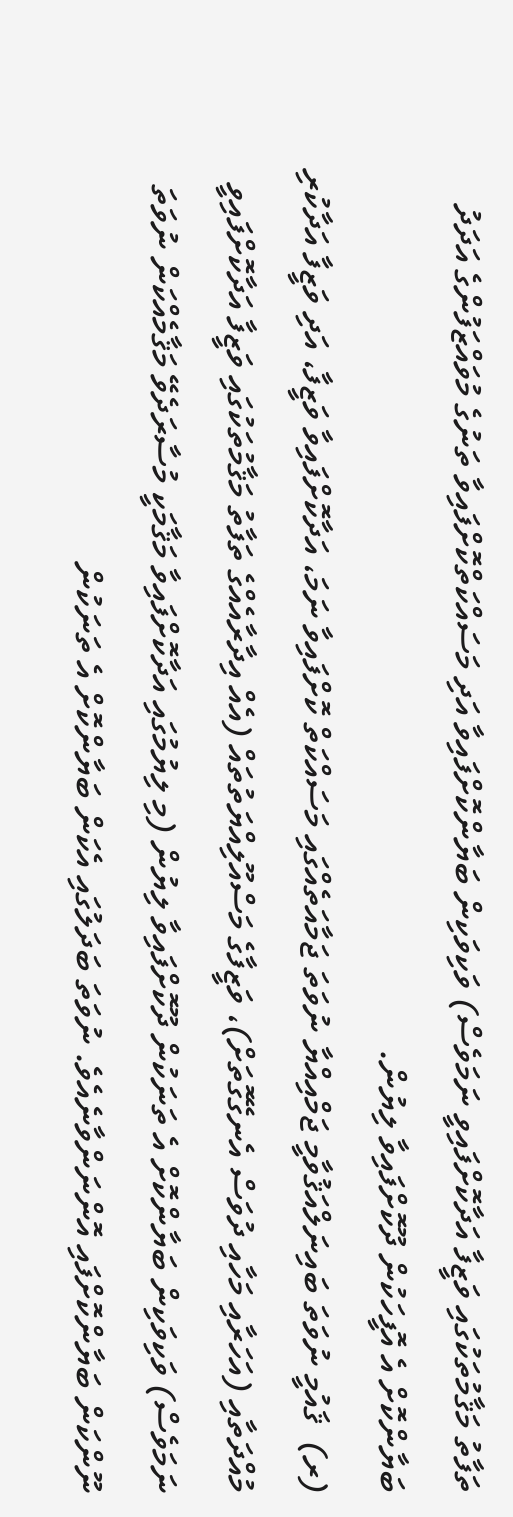ތަފާތު މަޤާމުތަކުގައި ވަޒީފާ އަދާކޮށްފައިވީ ނަމަވެސް) ވަކިވަކިން ބަޔާންކޮށްފައިވާ އަދި މަސައްކަތްކޮށްފައިވާ ތަނުގެ މުވައްޒަފުންގެ އަދަދު ބަޔާންކޮށް އެ އޮފީހަކުން ދޫކޮށްފައިވާ ލިޔުން.
(ރ)  ޤައުމީ ނުވަތަ ބައިނަލްއަޤުވާމީ ޖަމްއިއްޔާ ނުވަތަ ޖަމާއަތެއްގައި މަސައްކަތް ކޮށްފައިވާ ނަމަ، އަދާކޮށްފައިވާ ވަޒީފާ، އަދި ވަޒީފާ އަދާކުރި މުއްދަތާއި (އަހަރާއި މަހާއި ދުވަސް އެނގޭގޮތަށް)، ވަޒީފާގެ މަސްއޫލިއްޔަތުތައް (އެއް އިދާރާއެއްގެ ތަފާތު މަޤާމުތަކުގައި ވަޒީފާ އަދާކޮށްފައިވީ ނަމަވެސް) ވަކިވަކިން ބަޔާންކޮށް އެ ތަނަކުން ދޫކޮށްފައިވާ ލިޔުން (މި ލިޔުމުގައި އަދާކޮށްފައިވާ މަޤާމަކީ މުސާރަދެވޭ މަޤާމެއްކަން ނުވަތަ ނޫންކަން ބަޔާންކޮށްފައި އޮންނަންވާނެއެވެ. ނުވަތަ ބަދަލުގައި އެކަން ބަޔާންކޮށް އެ ތަނަކުން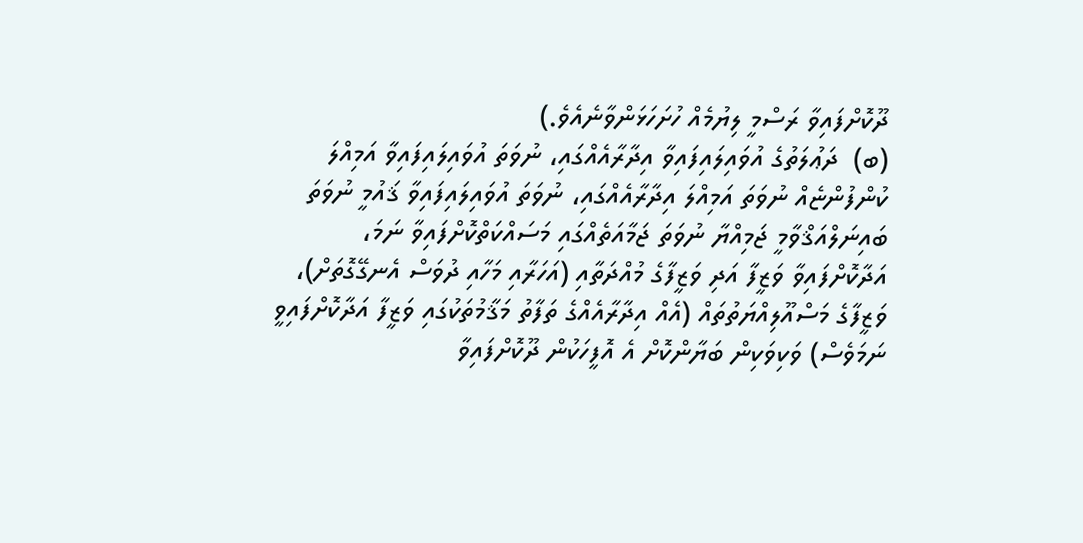ދޫކޮށްފައިވާ ރަސްމީ ލިޔުމެއް ހުށަހަޅަންވާނެއެވެ.)
(ބ)  ދަޢުލަތުގެ އުވައިލައިފައިވާ އިދާރާއެއްގައި، ނުވަތަ އުވައިލައިފައިވާ އަމިއްލަ ކުންފުންޏެއް ނުވަތަ އަމިއްލަ އިދާރާއެއްގައި، ނުވަތަ އުވައިލައިފައިވާ ޤައުމީ ނުވަތަ ބައިނަލްއަޤްވާމީ ޖަމިއްޔާ ނުވަތަ ޖަމާއަތެއްގައި މަސައްކަތްކޮށްފައިވާ ނަމަ، އަދާކޮށްފައިވާ ވަޒީފާ އަދި ވަޒީފާގެ މުއްދަތާއި (އަހަރާއި މަހާއި ދުވަސް އެނގޭގޮތަށް)، ވަޒީފާގެ މަސްއޫލިއްޔަތުތައް (އެއް އިދާރާއެއްގެ ތަފާތު މަޤާމުތަކުގައި ވަޒީފާ އަދާކޮށްފައިވީ ނަމަވެސް) ވަކިވަކިން ބަޔާންކޮށް އެ އޮފީހަކުން ދޫކޮށްފައިވާ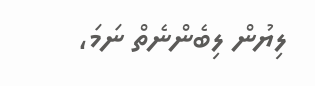ލިޔުން ލިބެންނެތް ނަމަ،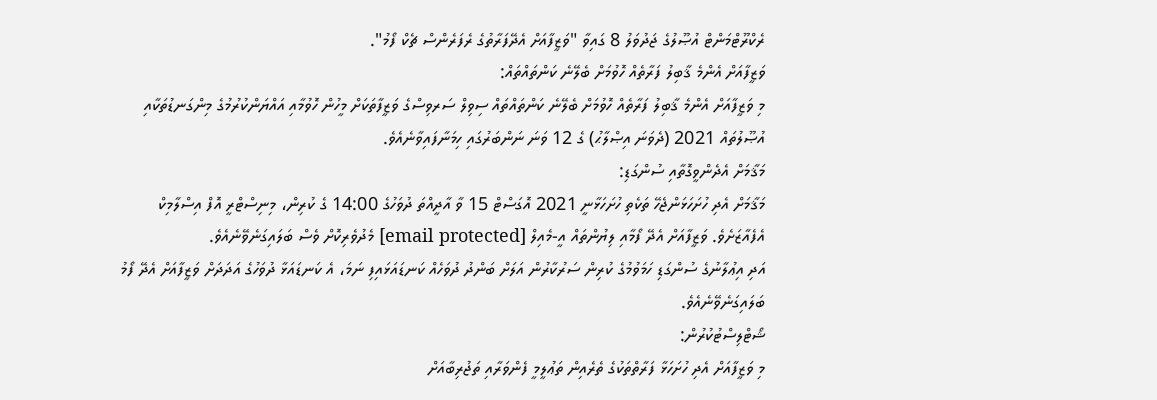ރެކްރޫޓްމަންޓް އުޞޫލުގެ ޖަދުވަލު 8 ގައިވާ "ވަޒީފާއަށް އެދޭފަރާތުގެ ރެފަރެންސް ޗެކް ފޯމު".
ވަޒީފާއަށް އެންމެ ޤާބިލު ފަރާތެއް ހޮވުމަށް ބެލޭނެ ކަންތައްތައް:
މި ވަޒީފާއަށް އެންމެ ޤާބިލު ފަރާތެއް ހޮވުމަށް ބެލޭނެ ކަންތައްތައް ސިވިލް ސަރވިސްގެ ވަޒީފާތަކަށް މީހުން ހޮވުމާއި އައްޔަންކުރުމުގެ މިންގަނޑުތަކާއި އުޞޫލުތައް 2021 (ދެވަނަ އިޞްލާޙު) ގެ 12 ވަނަ ނަންބަރުގައި ހިމަނާފައިވާނެއެވެ.
މަޤާމަށް އެދެންވީގޮތާއި ސުންގަޑި:
މަޤާމަށް އެދި ހުށަހަޅަންޖެހޭ ތަކެތި ހުށަހަޅާނީ 2021 އޮގަސްޓް 15 ވާ އާދީއްތަ ދުވަހުގެ 14:00 ގެ ކުރިން، މިނިސްޓްރީ އޮފް އިސްލާމިކް އެފެއާޒަށެވެ. ވަޒީފާއަށް އެދޭ ފޯމާއި ލިޔުންތައް އީ-މެއިލް [email protected] މެދުވެރިކޮށް ވެސް ބަލައިގަނެވޭނެއެވެ.
އަދި އިޢުލާނުގެ ސުންގަޑި ހަމަވުމުގެ ކުރިން ސަރުކާރުން އަލަށް ބަންދު ދުވަހެއް ކަނޑައަޅައިފި ނަމަ، އެ ކަނޑައަޅާ ދުވަހުގެ އަދަދަށް ވަޒީފާއަށް އެދޭ ފޯމު ބަލައިގަނެވޭނެއެވެ.
ޝޯޓްލިސްޓުކުރުން:
މި ވަޒީފާއަށް އެދި ހުށަހަޅާ ފަރާތްތަކުގެ ތެރެއިން ތަޢުލީމީ ފެންވަރާއި ތަޖުރިބާއަށް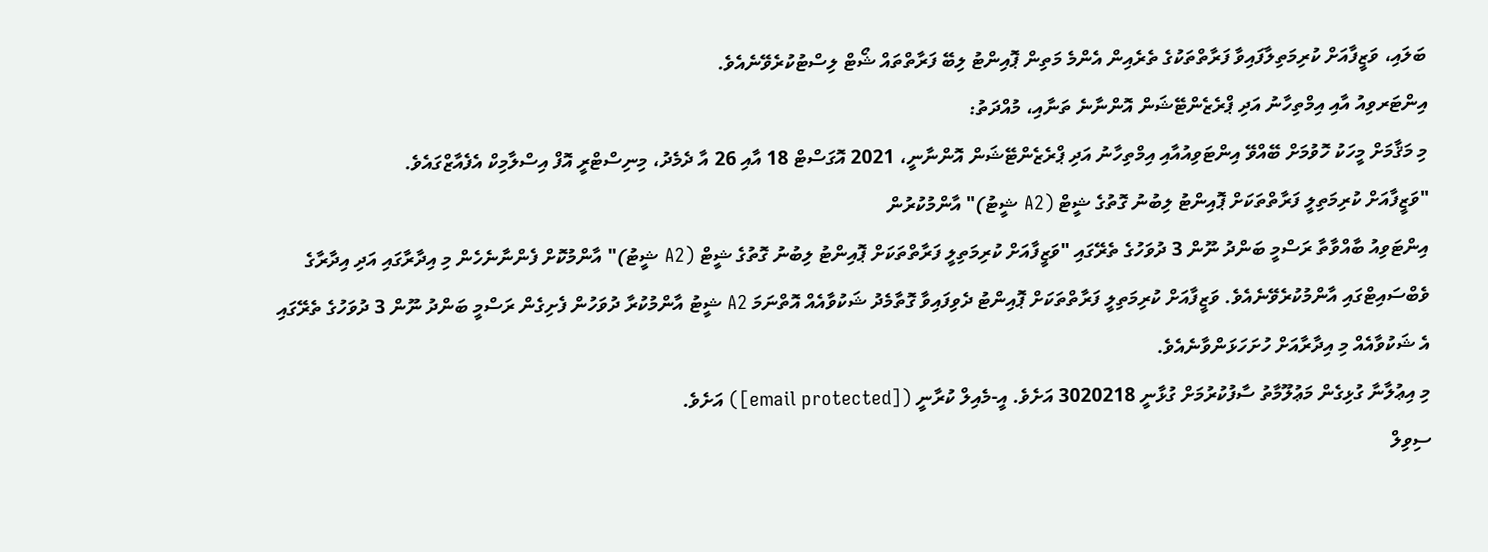ބަލައި، ވަޒީފާއަށް ކުރިމަތިލާފައިވާ ފަރާތްތަކުގެ ތެރެއިން އެންމެ މަތިން ޕޮއިންޓު ލިބޭ ފަރާތްތައް ޝޯޓް ލިސްޓުކުރެވޭނެއެވެ.
އިންޓަރވިއު އާއި އިމްތިހާނު އަދި ޕްރެޒެންޓޭޝަން އޮންނާނެ ތަނާއި، މުއްދަތު:
މި މަޤާމަށް މީހަކު ހޮވުމަށް ބޭއްވޭ އިންޓަވިއުއާއި އިމްތިހާނު އަދި ޕްރެޒެންޓޭޝަން އޮންނާނީ، 2021 އޮގަސްޓް 18 އާއި 26 އާ ދެމެދު، މިނިސްޓްރީ އޮފް އިސްލާމިކް އެފެއާޒްގައެވެ.
"ވަޒީފާއަށް ކުރިމަތިލީ ފަރާތްތަކަށް ޕޮއިންޓު ލިބުނު ގޮތުގެ ޝީޓް (A2 ޝީޓު)" އާންމުކުރުން
އިންޓަވިއު ބާއްވާތާ ރަސްމީ ބަންދު ނޫން 3 ދުވަހުގެ ތެރޭގައި "ވަޒީފާއަށް ކުރިމަތިލީ ފަރާތްތަކަށް ޕޮއިންޓު ލިބުނު ގޮތުގެ ޝީޓް (A2 ޝީޓު)" އާންމުކޮށް ފެންނާނެހެން މި އިދާރާގައި އަދި އިދާރާގެ ވެބްސައިޓްގައި އާންމުކުރެވޭނެއެވެ. ވަޒީފާއަށް ކުރިމަތިލީ ފަރާތްތަކަށް ޕޮއިންޓު ދެވިފައިވާ ގޮތާމެދު ޝަކުވާއެއް އޮތްނަމަ A2 ޝީޓު އާންމުކުރާ ދުވަހުން ފެށިގެން ރަސްމީ ބަންދު ނޫން 3 ދުވަހުގެ ތެރޭގައި އެ ޝަކުވާއެއް މި އިދާރާއަށް ހުށަހަޅަންވާނެއެވެ.
މި އިޢުލާނާ ގުޅިގެން މަޢުލޫމާތު ސާފުކުރުމަށް ގުޅާނީ 3020218 އަށެވެ. އީ-މެއިލް ކުރާނީ ([email protected]) އަށެވެ.
ސިވިލް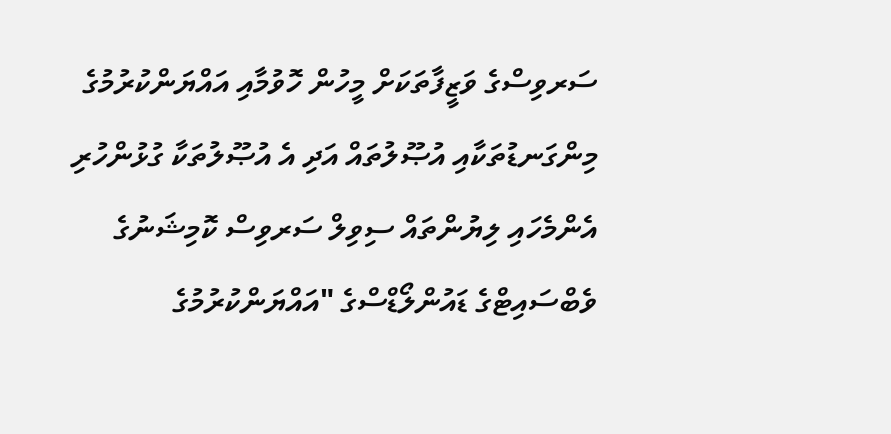ސަރވިސްގެ ވަޒީފާތަކަށް މީހުން ހޮވުމާއި އައްޔަންކުރުމުގެ މިންގަނޑުތަކާއި އުޞޫލުތައް އަދި އެ އުޞޫލުތަކާ ގުޅުންހުރި އެންމެހައި ލިޔުންތައް ސިވިލް ސަރވިސް ކޮމިޝަނުގެ ވެބްސައިޓްގެ ޑައުންލޯޑްސްގެ "އައްޔަންކުރުމުގެ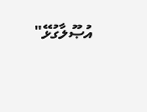އުޞޫލާގުޅޭ"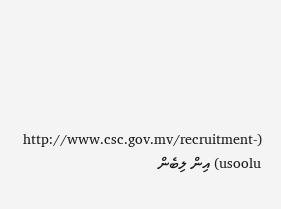(http://www.csc.gov.mv/recruitment-usoolu) އިން ލިބެން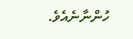ހުންނާނެއެވެ.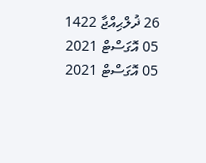26 ޛުލްޙިއްޖާ 1422
05 އޮގަސްޓް 2021
05 އޮގަސްޓް 2021